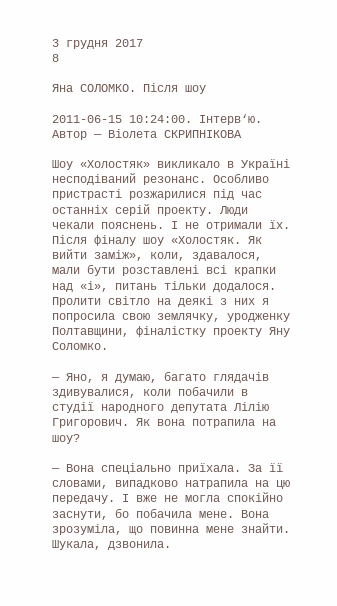3 грудня 2017
8

Яна СОЛОМКО. Після шоу

2011-06-15 10:24:00. Інтерв‘ю.
Автор — Віолета СКРИПНІКОВА

Шоу «Холостяк» викликало в Україні несподіваний резонанс. Особливо пристрасті розжарилися під час останніх серій проекту. Люди чекали пояснень. І не отримали їх. Після фіналу шоу «Холостяк. Як вийти заміж», коли, здавалося, мали бути розставлені всі крапки над «і», питань тільки додалося. Пролити світло на деякі з них я попросила свою землячку, уродженку Полтавщини, фіналістку проекту Яну Соломко.

— Яно, я думаю, багато глядачів здивувалися, коли побачили в студії народного депутата Лілію Григорович. Як вона потрапила на шоу?

— Вона спеціально приїхала. За її словами, випадково натрапила на цю передачу. І вже не могла спокійно заснути, бо побачила мене. Вона зрозуміла, що повинна мене знайти. Шукала, дзвонила.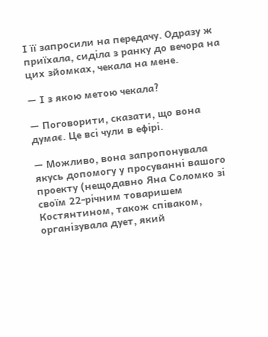І її запросили на передачу. Одразу ж приїхала, сиділа з ранку до вечора на цих зйомках, чекала на мене.

— І з якою метою чекала?

— Поговорити, сказати, що вона думає. Це всі чули в ефірі.

— Можливо, вона запропонувала якусь допомогу у просуванні вашого проекту (нещодавно Яна Соломко зі своїм 22-річним товаришем Костянтином, також співаком, організувала дует, який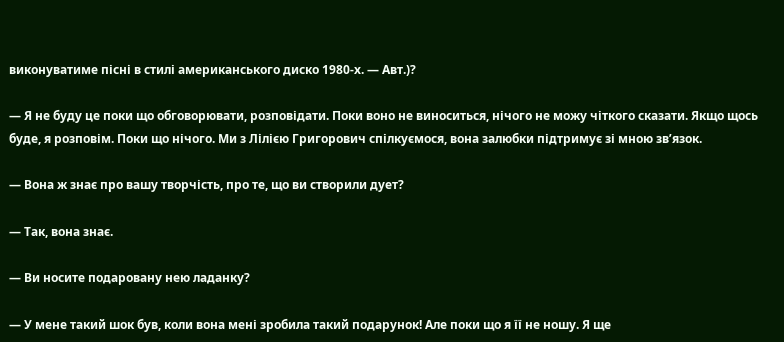виконуватиме пісні в стилі американського диско 1980-х. — Авт.)?

— Я не буду це поки що обговорювати, розповідати. Поки воно не виноситься, нічого не можу чіткого сказати. Якщо щось буде, я розповім. Поки що нічого. Ми з Лілією Григорович спілкуємося, вона залюбки підтримує зі мною зв’язок.

— Вона ж знає про вашу творчість, про те, що ви створили дует?

— Так, вона знає.

— Ви носите подаровану нею ладанку?

— У мене такий шок був, коли вона мені зробила такий подарунок! Але поки що я її не ношу. Я ще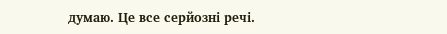думаю. Це все серйозні речі.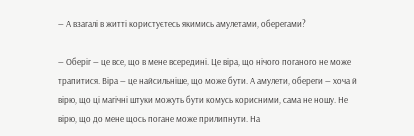— А взагалі в житті користуєтесь якимись амулетами, оберегами?

— Оберіг — це все, що в мене всередині. Це віра, що нічого поганого не може трапитися. Віра — це найсильніше, що може бути. А амулети, обереги — хоча й вірю, що ці магічні штуки можуть бути комусь корисними, сама не ношу. Не вірю, що до мене щось погане може прилипнути. На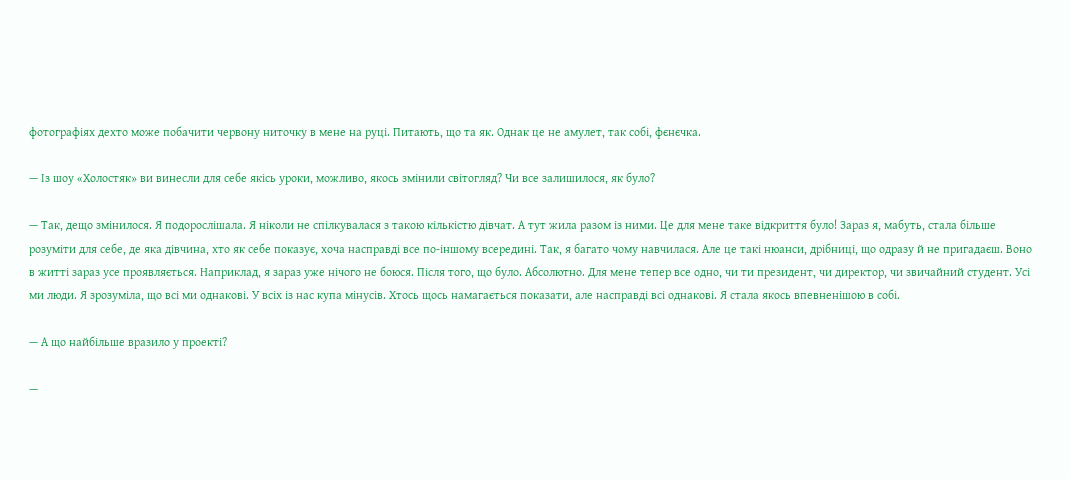фотографіях дехто може побачити червону ниточку в мене на руці. Питають, що та як. Однак це не амулет, так собі, фєнєчка.

— Із шоу «Холостяк» ви винесли для себе якісь уроки, можливо, якось змінили світогляд? Чи все залишилося, як було?

— Так, дещо змінилося. Я подорослішала. Я ніколи не спілкувалася з такою кількістю дівчат. А тут жила разом із ними. Це для мене таке відкриття було! Зараз я, мабуть, стала більше розуміти для себе, де яка дівчина, хто як себе показує, хоча насправді все по-іншому всередині. Так, я багато чому навчилася. Але це такі нюанси, дрібниці, що одразу й не пригадаєш. Воно в житті зараз усе проявляється. Наприклад, я зараз уже нічого не боюся. Після того, що було. Абсолютно. Для мене тепер все одно, чи ти президент, чи директор, чи звичайний студент. Усі ми люди. Я зрозуміла, що всі ми однакові. У всіх із нас купа мінусів. Хтось щось намагається показати, але насправді всі однакові. Я стала якось впевненішою в собі.

— А що найбільше вразило у проекті?

—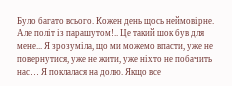Було багато всього. Кожен день щось неймовірне. Але політ із парашутом!.. Це такий шок був для мене... Я зрозуміла, що ми можемо впасти, уже не повернутися, уже не жити, уже ніхто не побачить нас… Я поклалася на долю. Якщо все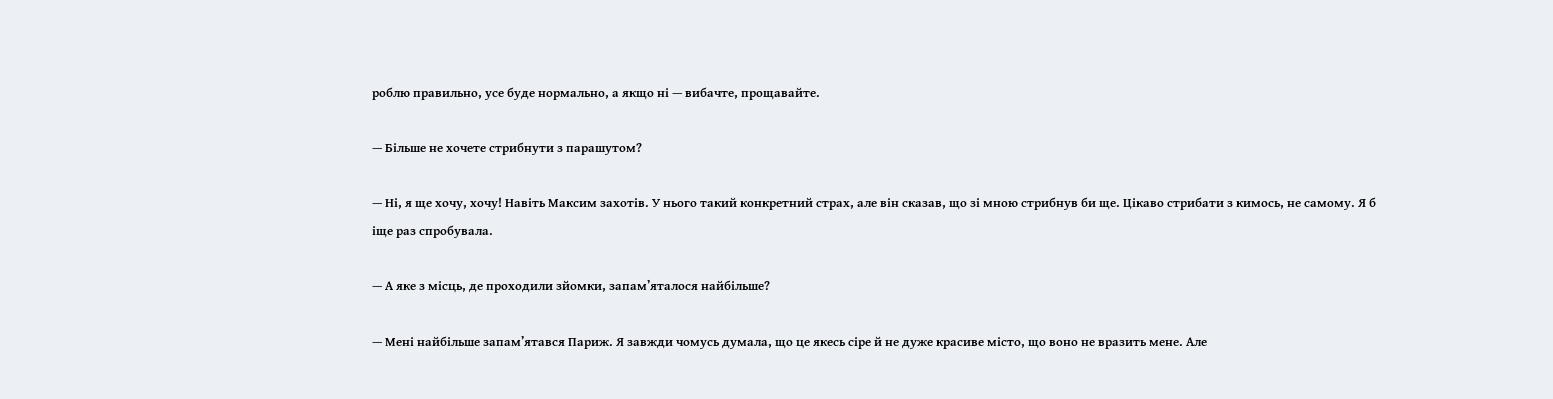роблю правильно, усе буде нормально, а якщо ні — вибачте, прощавайте.

— Більше не хочете стрибнути з парашутом?

— Ні, я ще хочу, хочу! Навіть Максим захотів. У нього такий конкретний страх, але він сказав, що зі мною стрибнув би ще. Цікаво стрибати з кимось, не самому. Я б іще раз спробувала.

— А яке з місць, де проходили зйомки, запам’яталося найбільше?

— Мені найбільше запам’ятався Париж. Я завжди чомусь думала, що це якесь сіре й не дуже красиве місто, що воно не вразить мене. Але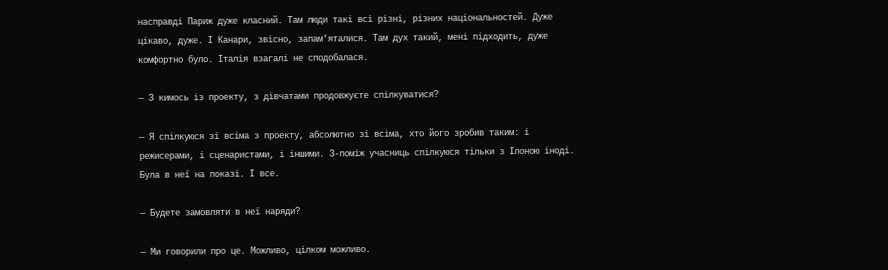насправді Париж дуже класний. Там люди такі всі різні, різних національностей. Дуже цікаво, дуже. І Канари, звісно, запам’яталися. Там дух такий, мені підходить, дуже комфортно було. Італія взагалі не сподобалася.

— З кимось із проекту, з дівчатами продовжуєте спілкуватися?

— Я спілкуюся зі всіма з проекту, абсолютно зі всіма, хто його зробив таким: і режисерами, і сценаристами, і іншими. З-поміж учасниць спілкуюся тільки з Ілоною іноді. Була в неї на показі. І все.

— Будете замовляти в неї наряди?

— Ми говорили про це. Можливо, цілком можливо.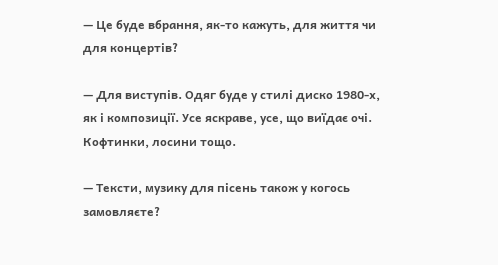— Це буде вбрання, як-то кажуть, для життя чи для концертів?

— Для виступів. Одяг буде у стилі диско 1980-х, як і композиції. Усе яскраве, усе, що виїдає очі. Кофтинки, лосини тощо.

— Тексти, музику для пісень також у когось замовляєте?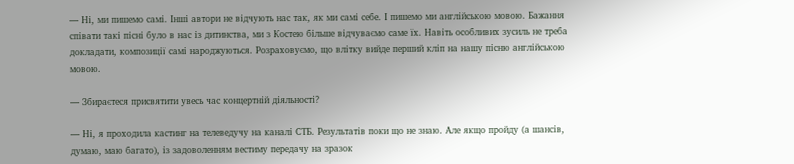— Ні, ми пишемо самі. Інші автори не відчують нас так, як ми самі себе. І пишемо ми англійською мовою. Бажання співати такі пісні було в нас із дитинства, ми з Костею більше відчуваємо саме їх. Навіть особливих зусиль не треба докладати, композиції самі народжуються. Розраховуємо, що влітку вийде перший кліп на нашу пісню англійською мовою.

— Збираєтеся присвятити увесь час концертній діяльності?

— Ні, я проходила кастинг на телеведучу на каналі СТБ. Результатів поки що не знаю. Але якщо пройду (а шансів, думаю, маю багато), із задоволенням вестиму передачу на зразок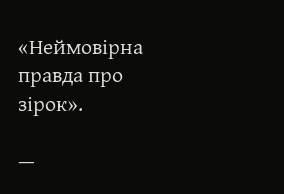«Неймовірна правда про зірок».

—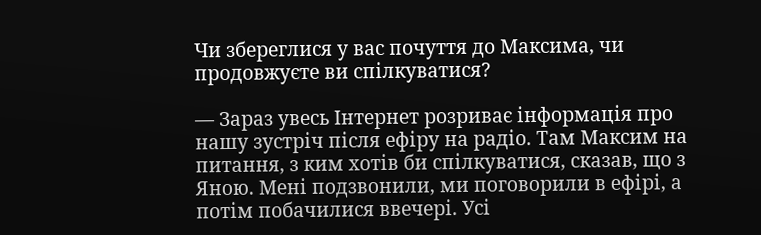Чи збереглися у вас почуття до Максима, чи продовжуєте ви спілкуватися?

— Зараз увесь Інтернет розриває інформація про нашу зустріч після ефіру на радіо. Там Максим на питання, з ким хотів би спілкуватися, сказав, що з Яною. Мені подзвонили, ми поговорили в ефірі, а потім побачилися ввечері. Усі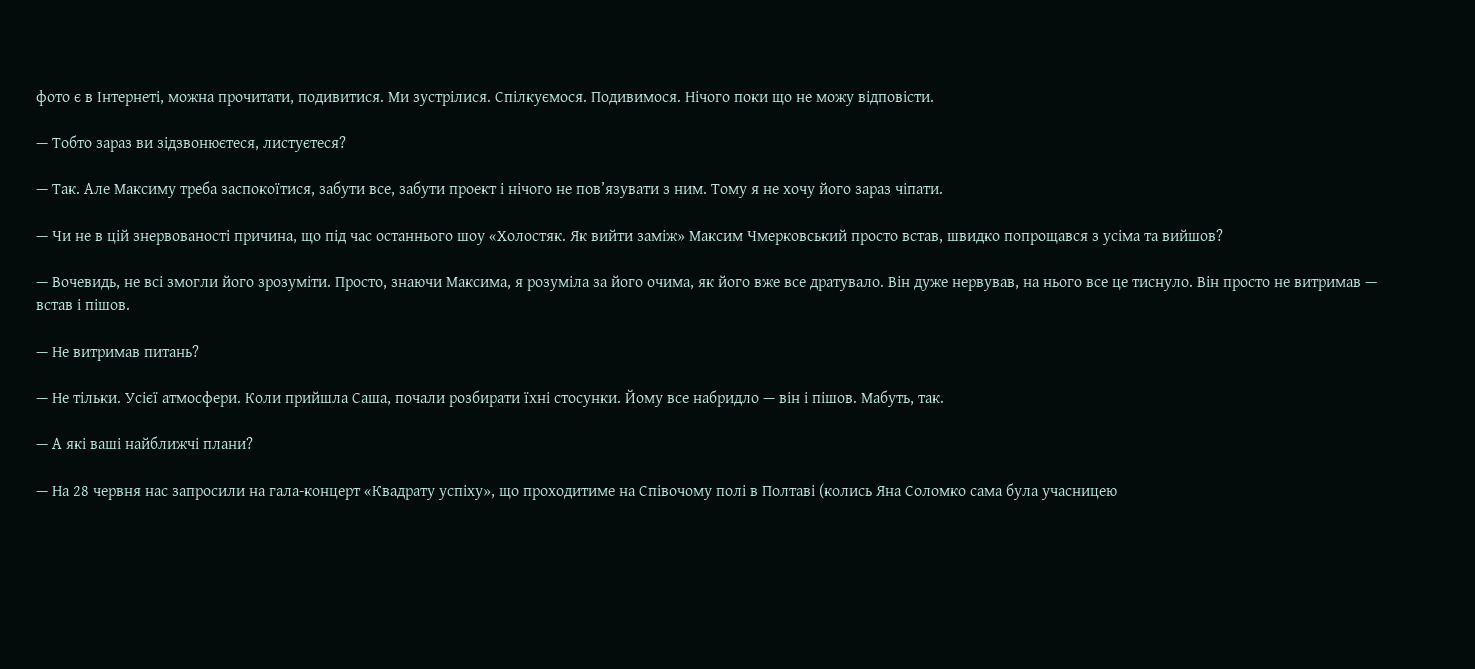фото є в Інтернеті, можна прочитати, подивитися. Ми зустрілися. Спілкуємося. Подивимося. Нічого поки що не можу відповісти.

— Тобто зараз ви зідзвонюєтеся, листуєтеся?

— Так. Але Максиму треба заспокоїтися, забути все, забути проект і нічого не пов’язувати з ним. Тому я не хочу його зараз чіпати.

— Чи не в цій знервованості причина, що під час останнього шоу «Холостяк. Як вийти заміж» Максим Чмерковський просто встав, швидко попрощався з усіма та вийшов?

— Вочевидь, не всі змогли його зрозуміти. Просто, знаючи Максима, я розуміла за його очима, як його вже все дратувало. Він дуже нервував, на нього все це тиснуло. Він просто не витримав — встав і пішов.

— Не витримав питань?

— Не тільки. Усієї атмосфери. Коли прийшла Саша, почали розбирати їхні стосунки. Йому все набридло — він і пішов. Мабуть, так.

— А які ваші найближчі плани?

— На 28 червня нас запросили на гала-концерт «Квадрату успіху», що проходитиме на Співочому полі в Полтаві (колись Яна Соломко сама була учасницею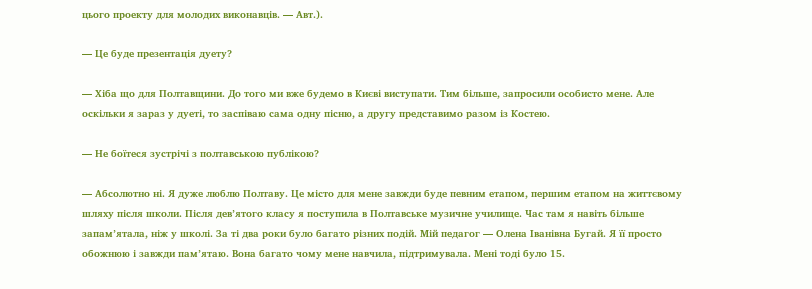цього проекту для молодих виконавців. — Авт.).

— Це буде презентація дуету?

— Хіба що для Полтавщини. До того ми вже будемо в Києві виступати. Тим більше, запросили особисто мене. Але оскільки я зараз у дуеті, то заспіваю сама одну пісню, а другу представимо разом із Костею.

— Не боїтеся зустрічі з полтавською публікою?

— Абсолютно ні. Я дуже люблю Полтаву. Це місто для мене завжди буде певним етапом, першим етапом на життєвому шляху після школи. Після дев’ятого класу я поступила в Полтавське музичне училище. Час там я навіть більше запам’ятала, ніж у школі. За ті два роки було багато різних подій. Мій педагог — Олена Іванівна Бугай. Я її просто обожнюю і завжди пам’ятаю. Вона багато чому мене навчила, підтримувала. Мені тоді було 15.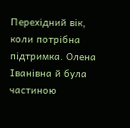Перехідний вік, коли потрібна підтримка. Олена Іванівна й була частиною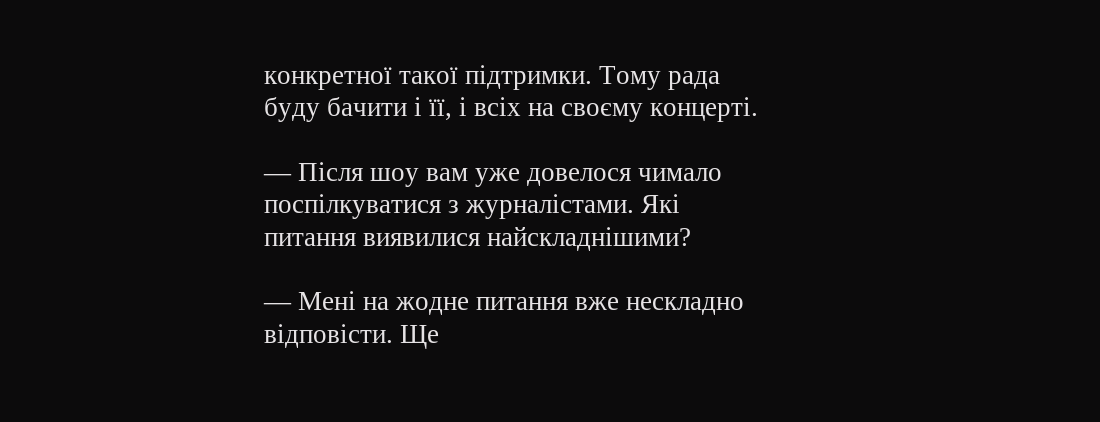конкретної такої підтримки. Тому рада буду бачити і її, і всіх на своєму концерті.

— Після шоу вам уже довелося чимало поспілкуватися з журналістами. Які питання виявилися найскладнішими?

— Мені на жодне питання вже нескладно відповісти. Ще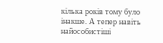кілька років тому було інакше. А тепер навіть найособистіші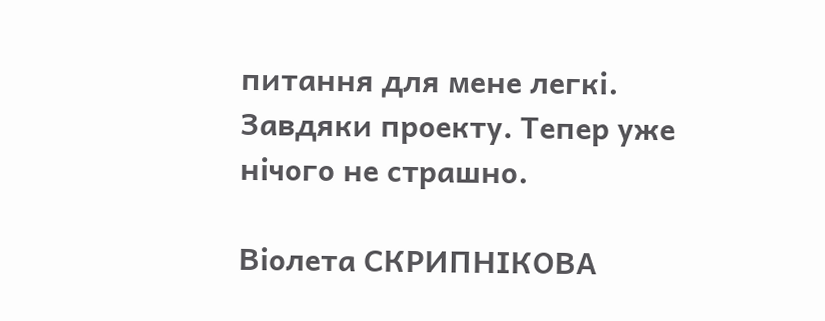питання для мене легкі. Завдяки проекту. Тепер уже нічого не страшно.

Віолета СКРИПНІКОВА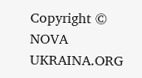Copyright © NOVA UKRAINA.ORG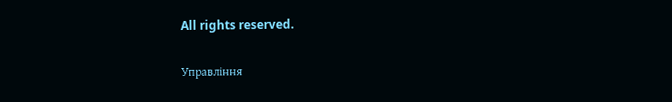All rights reserved.

Управління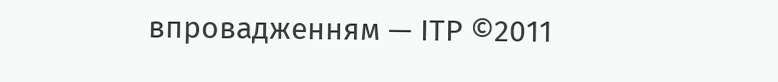впровадженням — ІТР ©2011